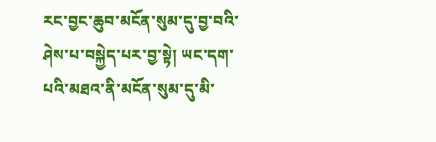རང་བྱང་ཆུབ་མངོན་སུམ་དུ་བྱ་བའི་ཤེས་པ་བསྐྱེད་པར་བྱ་སྟེ། ཡང་དག་པའི་མཐའ་ནི་མངོན་སུམ་དུ་མི་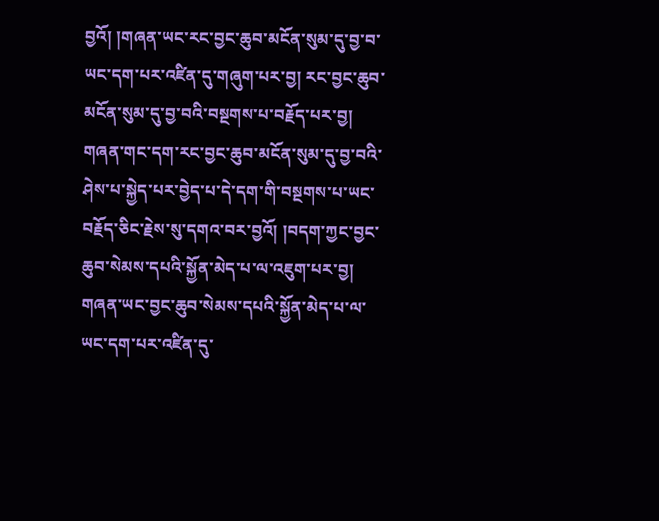བྱའོ། །གཞན་ཡང་རང་བྱང་ཆུབ་མངོན་སུམ་དུ་བྱ་བ་ཡང་དག་པར་འཛིན་དུ་གཞུག་པར་བྱ། རང་བྱང་ཆུབ་མངོན་སུམ་དུ་བྱ་བའི་བསྔགས་པ་བརྗོད་པར་བྱ། གཞན་གང་དག་རང་བྱང་ཆུབ་མངོན་སུམ་དུ་བྱ་བའི་ཤེས་པ་སྐྱེད་པར་བྱེད་པ་དེ་དག་གི་བསྔགས་པ་ཡང་བརྗོད་ཅིང་རྗེས་སུ་དགའ་བར་བྱའོ། །བདག་ཀྱང་བྱང་ཆུབ་སེམས་དཔའི་སྐྱོན་མེད་པ་ལ་འཇུག་པར་བྱ། གཞན་ཡང་བྱང་ཆུབ་སེམས་དཔའི་སྐྱོན་མེད་པ་ལ་ཡང་དག་པར་འཛིན་དུ་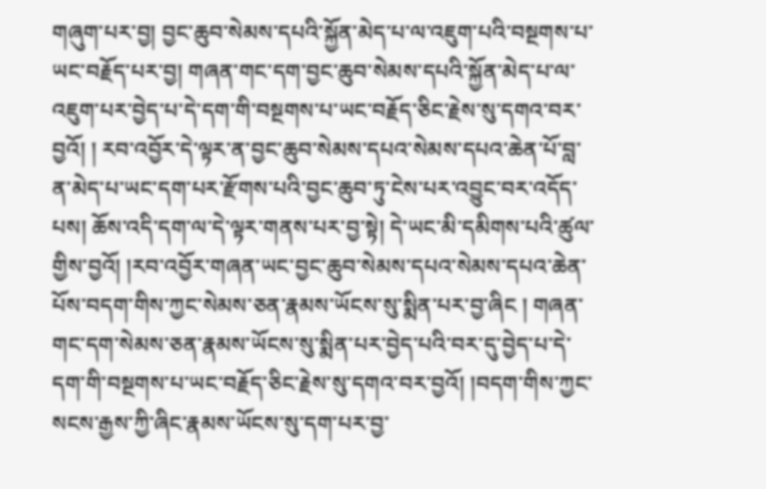གཞུག་པར་བྱ། བྱང་ཆུབ་སེམས་དཔའི་སྐྱོན་མེད་པ་ལ་འཇུག་པའི་བསྔགས་པ་ཡང་བརྗོད་པར་བྱ། གཞན་གང་དག་བྱང་ཆུབ་སེམས་དཔའི་སྐྱོན་མེད་པ་ལ་འཇུག་པར་བྱེད་པ་དེ་དག་གི་བསྔགས་པ་ཡང་བརྗོད་ཅིང་རྗེས་སུ་དགའ་བར་བྱའོ། ། རབ་འབྱོར་དེ་ལྟར་ན་བྱང་ཆུབ་སེམས་དཔའ་སེམས་དཔའ་ཆེན་པོ་བླ་ན་མེད་པ་ཡང་དག་པར་རྫོགས་པའི་བྱང་ཆུབ་ཏུ་ངེས་པར་འབྱུང་བར་འདོད་པས། ཆོས་འདི་དག་ལ་དེ་ལྟར་གནས་པར་བྱ་སྟེ། དེ་ཡང་མི་དམིགས་པའི་ཚུལ་གྱིས་བྱའོ། །རབ་འབྱོར་གཞན་ཡང་བྱང་ཆུབ་སེམས་དཔའ་སེམས་དཔའ་ཆེན་པོས་བདག་གིས་ཀྱང་སེམས་ཅན་རྣམས་ཡོངས་སུ་སྨིན་པར་བྱ་ཞིང ། གཞན་གང་དག་སེམས་ཅན་རྣམས་ཡོངས་སུ་སྨིན་པར་བྱེད་པའི་བར་དུ་བྱེད་པ་དེ་དག་གི་བསྔགས་པ་ཡང་བརྗོད་ཅིང་རྗེས་སུ་དགའ་བར་བྱའོ། །བདག་གིས་ཀྱང་སངས་རྒྱས་ཀྱི་ཞིང་རྣམས་ཡོངས་སུ་དག་པར་བྱ་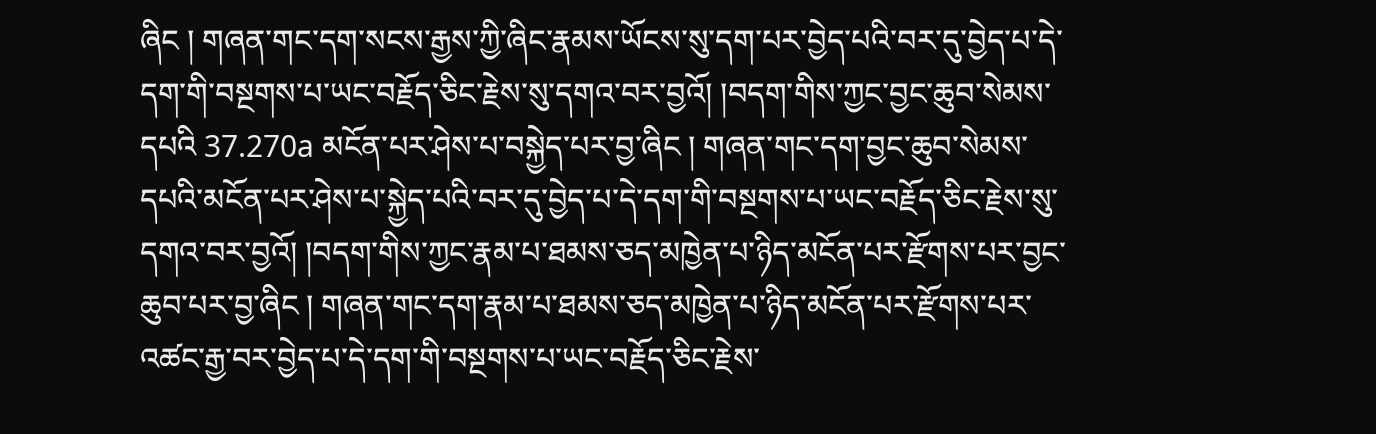ཞིང ། གཞན་གང་དག་སངས་རྒྱས་ཀྱི་ཞིང་རྣམས་ཡོངས་སུ་དག་པར་བྱེད་པའི་བར་དུ་བྱེད་པ་དེ་དག་གི་བསྔགས་པ་ཡང་བརྗོད་ཅིང་རྗེས་སུ་དགའ་བར་བྱའོ། །བདག་གིས་ཀྱང་བྱང་ཆུབ་སེམས་དཔའི 37.270a མངོན་པར་ཤེས་པ་བསྐྱེད་པར་བྱ་ཞིང ། གཞན་གང་དག་བྱང་ཆུབ་སེམས་དཔའི་མངོན་པར་ཤེས་པ་སྐྱེད་པའི་བར་དུ་བྱེད་པ་དེ་དག་གི་བསྔགས་པ་ཡང་བརྗོད་ཅིང་རྗེས་སུ་དགའ་བར་བྱའོ། །བདག་གིས་ཀྱང་རྣམ་པ་ཐམས་ཅད་མཁྱེན་པ་ཉིད་མངོན་པར་རྫོགས་པར་བྱང་ཆུབ་པར་བྱ་ཞིང ། གཞན་གང་དག་རྣམ་པ་ཐམས་ཅད་མཁྱེན་པ་ཉིད་མངོན་པར་རྫོགས་པར་འཚང་རྒྱ་བར་བྱེད་པ་དེ་དག་གི་བསྔགས་པ་ཡང་བརྗོད་ཅིང་རྗེས་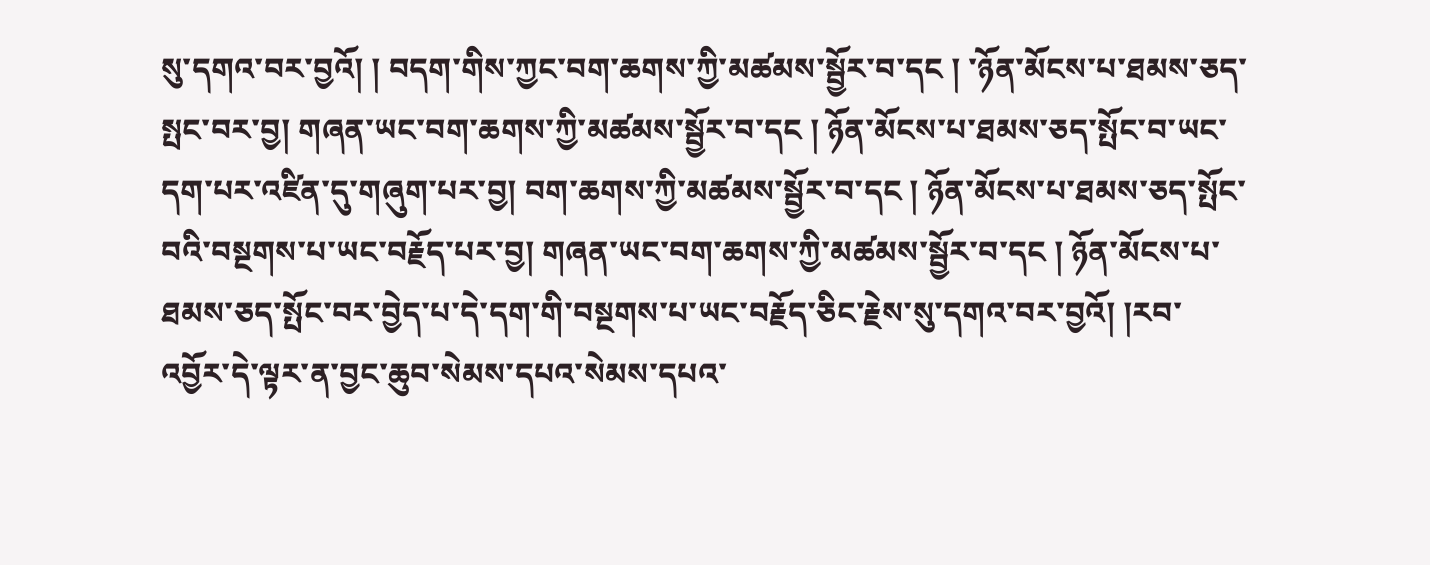སུ་དགའ་བར་བྱའོ། ། བདག་གིས་ཀྱང་བག་ཆགས་ཀྱི་མཚམས་སྦྱོར་བ་དང ། ་ཉོན་མོངས་པ་ཐམས་ཅད་སྤང་བར་བྱ། གཞན་ཡང་བག་ཆགས་ཀྱི་མཚམས་སྦྱོར་བ་དང ། ཉོན་མོངས་པ་ཐམས་ཅད་སྤོང་བ་ཡང་དག་པར་འཛིན་དུ་གཞུག་པར་བྱ། བག་ཆགས་ཀྱི་མཚམས་སྦྱོར་བ་དང ། ཉོན་མོངས་པ་ཐམས་ཅད་སྤོང་བའི་བསྔགས་པ་ཡང་བརྗོད་པར་བྱ། གཞན་ཡང་བག་ཆགས་ཀྱི་མཚམས་སྦྱོར་བ་དང ། ཉོན་མོངས་པ་ཐམས་ཅད་སྤོང་བར་བྱེད་པ་དེ་དག་གི་བསྔགས་པ་ཡང་བརྗོད་ཅིང་རྗེས་སུ་དགའ་བར་བྱའོ། །རབ་འབྱོར་དེ་ལྟར་ན་བྱང་ཆུབ་སེམས་དཔའ་སེམས་དཔའ་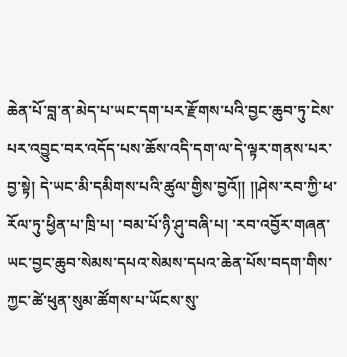ཆེན་པོ་བླ་ན་མེད་པ་ཡང་དག་པར་རྫོགས་པའི་བྱང་ཆུབ་ཏུ་ངེས་པར་འབྱུང་བར་འདོད་པས་ཆོས་འདི་དག་ལ་དེ་ལྟར་གནས་པར་བྱ་སྟེ། དེ་ཡང་མི་དམིགས་པའི་ཚུལ་གྱིས་བྱའོ།། །།ཤེས་རབ་ཀྱི་ཕ་རོལ་ཏུ་ཕྱིན་པ་ཁྲི་པ། ་བམ་པོ་ཉི་ཤུ་བཞི་པ། ་རབ་འབྱོར་གཞན་ཡང་བྱང་ཆུབ་སེམས་དཔའ་སེམས་དཔའ་ཆེན་པོས་བདག་གིས་ཀྱང་ཚེ་ཕུན་སུམ་ཚོགས་པ་ཡོངས་སུ་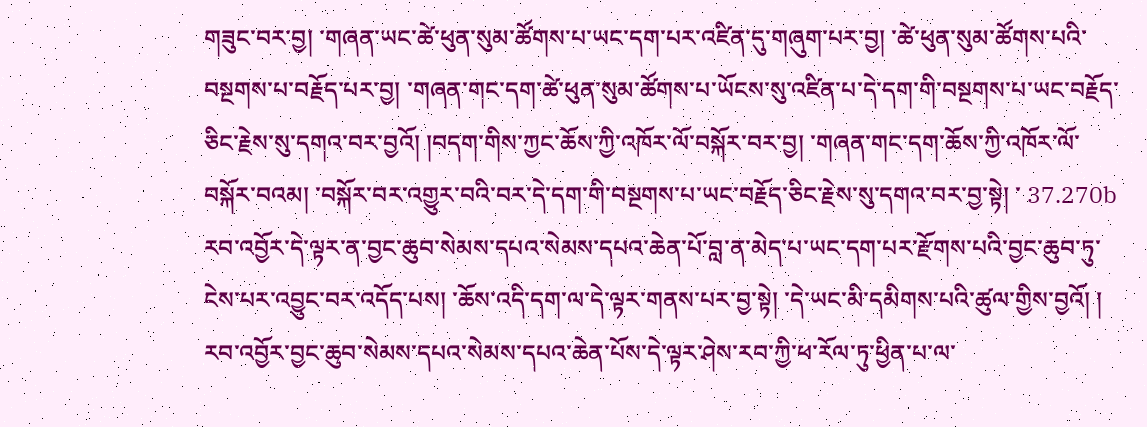གཟུང་བར་བྱ། ་གཞན་ཡང་ཚེ་ཕུན་སུམ་ཚོགས་པ་ཡང་དག་པར་འཛིན་དུ་གཞུག་པར་བྱ། ་ཚེ་ཕུན་སུམ་ཚོགས་པའི་བསྔགས་པ་བརྗོད་པར་བྱ། ་གཞན་གང་དག་ཚེ་ཕུན་སུམ་ཚོགས་པ་ཡོངས་སུ་འཛིན་པ་དེ་དག་གི་བསྔགས་པ་ཡང་བརྗོད་ཅིང་རྗེས་སུ་དགའ་བར་བྱའོ། །བདག་གིས་ཀྱང་ཆོས་ཀྱི་འཁོར་ལོ་བསྐོར་བར་བྱ། ་གཞན་གང་དག་ཆོས་ཀྱི་འཁོར་ལོ་བསྐོར་བའམ། ་བསྐོར་བར་འགྱུར་བའི་བར་དེ་དག་གི་བསྔགས་པ་ཡང་བརྗོད་ཅིང་རྗེས་སུ་དགའ་བར་བྱ་སྟེ། ་ 37.270b རབ་འབྱོར་དེ་ལྟར་ན་བྱང་ཆུབ་སེམས་དཔའ་སེམས་དཔའ་ཆེན་པོ་བླ་ན་མེད་པ་ཡང་དག་པར་རྫོགས་པའི་བྱང་ཆུབ་ཏུ་ངེས་པར་འབྱུང་བར་འདོད་པས། ་ཆོས་འདི་དག་ལ་དེ་ལྟར་གནས་པར་བྱ་སྟེ། ་དེ་ཡང་མི་དམིགས་པའི་ཚུལ་གྱིས་བྱའོ། ། རབ་འབྱོར་བྱང་ཆུབ་སེམས་དཔའ་སེམས་དཔའ་ཆེན་པོས་དེ་ལྟར་ཤེས་རབ་ཀྱི་ཕ་རོལ་ཏུ་ཕྱིན་པ་ལ་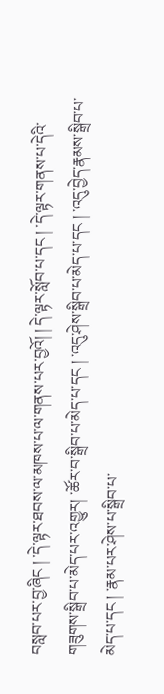བསླབ་པར་བྱ་ཞིང ། ་དེ་ལྟར་ཐབས་ལ་མཁས་པ་ལ་གནས་པར་བྱའོ། ། དེ་ལྟར་སློབ་པ་དང ། ་དེ་ལྟར་གནས་པ་དེའི་གཟུགས་སྒྲིབ་པ་མེད་པར་འགྱུར། ་ཚོར་བ་སྒྲིབ་པ་མེད་པ་དང ། ་འདུ་ཤེས་སྒྲིབ་པ་མེད་པ་དང ། ་འདུ་བྱེད་རྣམས་སྒྲིབ་པ་མེད་པ་དང ། ་རྣམ་པར་ཤེས་པ་སྒྲིབ་པ་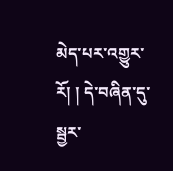མེད་པར་འགྱུར་རོ། ། དེ་བཞིན་དུ་སྦྱར་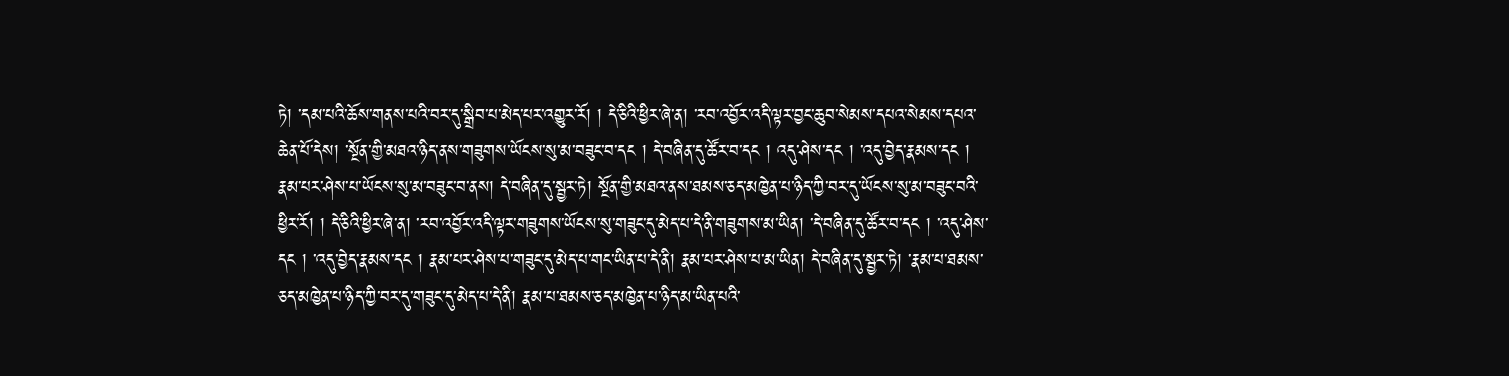ཏེ། ་དམ་པའི་ཆོས་གནས་པའི་བར་དུ་སྒྲིབ་པ་མེད་པར་འགྱུར་རོ། ། དེ་ཅིའི་ཕྱིར་ཞེ་ན། ་རབ་འབྱོར་འདི་ལྟར་བྱང་ཆུབ་སེམས་དཔའ་སེམས་དཔའ་ཆེན་པོ་དེས། ་སྔོན་གྱི་མཐའ་ཉིད་ནས་གཟུགས་ཡོངས་སུ་མ་བཟུང་བ་དང ། དེ་བཞིན་དུ་ཚོར་བ་དང ། འདུ་ཤེས་དང ། ་འདུ་བྱེད་རྣམས་དང ། རྣམ་པར་ཤེས་པ་ཡོངས་སུ་མ་བཟུང་བ་ནས། དེ་བཞིན་དུ་སྦྱར་ཏེ། སྔོན་གྱི་མཐའ་ནས་ཐམས་ཅད་མཁྱེན་པ་ཉིད་ཀྱི་བར་དུ་ཡོངས་སུ་མ་བཟུང་བའི་ཕྱིར་རོ། ། དེ་ཅིའི་ཕྱིར་ཞེ་ན། ་རབ་འབྱོར་འདི་ལྟར་གཟུགས་ཡོངས་སུ་གཟུང་དུ་མེད་པ་དེ་ནི་གཟུགས་མ་ཡིན། ་དེ་བཞིན་དུ་ཚོར་བ་དང ། ་འདུ་ཤེས་དང ། ་འདུ་བྱེད་རྣམས་དང ། རྣམ་པར་ཤེས་པ་གཟུང་དུ་མེད་པ་གང་ཡིན་པ་དེ་ནི། རྣམ་པར་ཤེས་པ་མ་ཡིན། དེ་བཞིན་དུ་སྦྱར་ཏེ། ་རྣམ་པ་ཐམས་ཅད་མཁྱེན་པ་ཉིད་ཀྱི་བར་དུ་གཟུང་དུ་མེད་པ་དེ་ནི། རྣམ་པ་ཐམས་ཅད་མཁྱེན་པ་ཉིད་མ་ཡིན་པའི་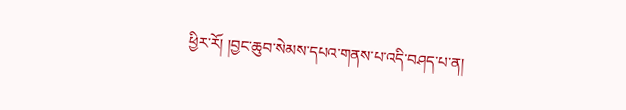ཕྱིར་རོ། །བྱང་ཆུབ་སེམས་དཔའ་གནས་པ་འདི་བཤད་པ་ན།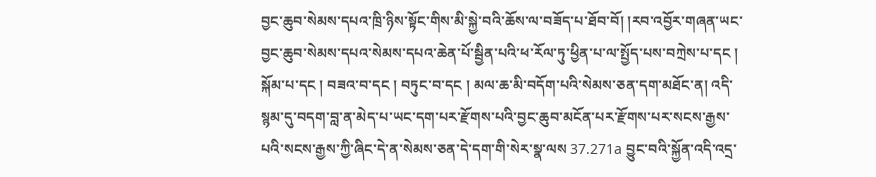བྱང་ཆུབ་སེམས་དཔའ་ཁྲི་ཉིས་སྟོང་གིས་མི་སྐྱེ་བའི་ཆོས་ལ་བཟོད་པ་ཐོབ་བོ། །རབ་འབྱོར་གཞན་ཡང་བྱང་ཆུབ་སེམས་དཔའ་སེམས་དཔའ་ཆེན་པོ་སྦྱིན་པའི་ཕ་རོལ་ཏུ་ཕྱིན་པ་ལ་སྤྱོད་པས་བཀྲེས་པ་དང ། སྐོམ་པ་དང ། བཟའ་བ་དང ། བཏུང་བ་དང ། མལ་ཆ་མི་བདོག་པའི་སེམས་ཅན་དག་མཐོང་ན། འདི་སྙམ་དུ་བདག་བླ་ན་མེད་པ་ཡང་དག་པར་རྫོགས་པའི་བྱང་ཆུབ་མངོན་པར་རྫོགས་པར་སངས་རྒྱས་པའི་སངས་རྒྱས་ཀྱི་ཞིང་དེ་ན་སེམས་ཅན་དེ་དག་གི་སེར་སྣ་ལས 37.271a བྱུང་བའི་སྐྱོན་འདི་འདྲ་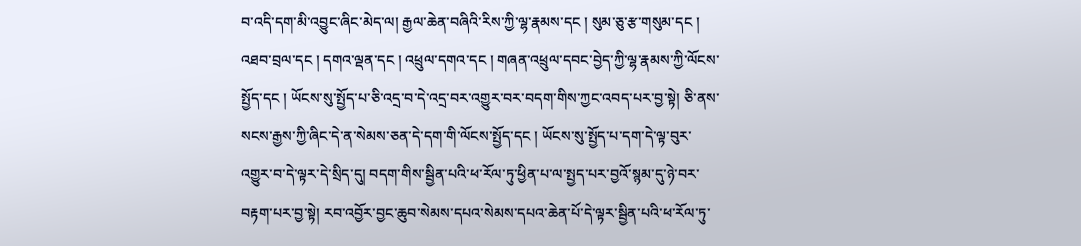བ་འདི་དག་མི་འབྱུང་ཞིང་མེད་ལ། རྒྱལ་ཆེན་བཞིའི་རིས་ཀྱི་ལྷ་རྣམས་དང ། སུམ་ཅུ་རྩ་གསུམ་དང ། འཐབ་བྲལ་དང ། དགའ་ལྡན་དང ། འཕྲུལ་དགའ་དང ། གཞན་འཕྲུལ་དབང་བྱེད་ཀྱི་ལྷ་རྣམས་ཀྱི་ལོངས་སྤྱོད་དང ། ཡོངས་སུ་སྤྱོད་པ་ཅི་འདྲ་བ་དེ་འདྲ་བར་འགྱུར་བར་བདག་གིས་ཀྱང་འབད་པར་བྱ་སྟེ། ཅི་ནས་སངས་རྒྱས་ཀྱི་ཞིང་དེ་ན་སེམས་ཅན་དེ་དག་གི་ལོངས་སྤྱོད་དང ། ཡོངས་སུ་སྤྱོད་པ་དག་དེ་ལྟ་བུར་འགྱུར་བ་དེ་ལྟར་དེ་སྲིད་དུ། བདག་གིས་སྦྱིན་པའི་ཕ་རོལ་ཏུ་ཕྱིན་པ་ལ་སྤྱད་པར་བྱའོ་སྙམ་དུ་ཉེ་བར་བརྟག་པར་བྱ་སྟེ། རབ་འབྱོར་བྱང་ཆུབ་སེམས་དཔའ་སེམས་དཔའ་ཆེན་པོ་དེ་ལྟར་སྦྱིན་པའི་ཕ་རོལ་ཏུ་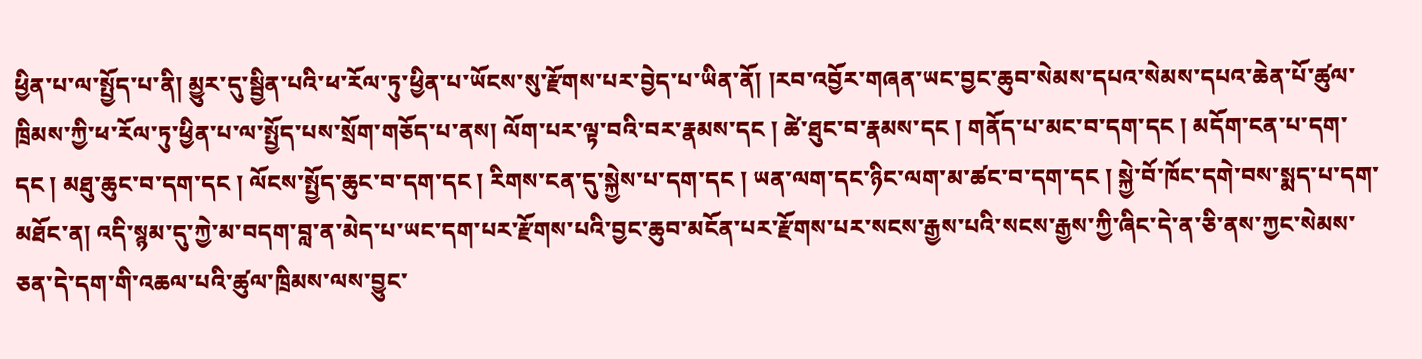ཕྱིན་པ་ལ་སྤྱོད་པ་ནི། མྱུར་དུ་སྦྱིན་པའི་ཕ་རོལ་ཏུ་ཕྱིན་པ་ཡོངས་སུ་རྫོགས་པར་བྱེད་པ་ཡིན་ནོ། །རབ་འབྱོར་གཞན་ཡང་བྱང་ཆུབ་སེམས་དཔའ་སེམས་དཔའ་ཆེན་པོ་ཚུལ་ཁྲིམས་ཀྱི་ཕ་རོལ་ཏུ་ཕྱིན་པ་ལ་སྤྱོད་པས་སྲོག་གཅོད་པ་ནས། ལོག་པར་ལྟ་བའི་བར་རྣམས་དང ། ཚེ་ཐུང་བ་རྣམས་དང ། གནོད་པ་མང་བ་དག་དང ། མདོག་ངན་པ་དག་དང ། མཐུ་ཆུང་བ་དག་དང ། ལོངས་སྤྱོད་ཆུང་བ་དག་དང ། རིགས་ངན་དུ་སྐྱེས་པ་དག་དང ། ཡན་ལག་དང་ཉིང་ལག་མ་ཚང་བ་དག་དང ། སྐྱེ་བོ་ཁོང་དགེ་བས་སྨད་པ་དག་མཐོང་ན། འདི་སྙམ་དུ་ཀྱེ་མ་བདག་བླ་ན་མེད་པ་ཡང་དག་པར་རྫོགས་པའི་བྱང་ཆུབ་མངོན་པར་རྫོགས་པར་སངས་རྒྱས་པའི་སངས་རྒྱས་ཀྱི་ཞིང་དེ་ན་ཅི་ནས་ཀྱང་སེམས་ཅན་དེ་དག་གི་འཆལ་པའི་ཚུལ་ཁྲིམས་ལས་བྱུང་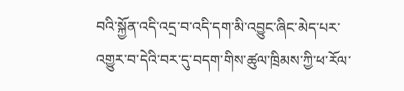བའི་སྐྱོན་འདི་འདྲ་བ་འདི་དག་མི་འབྱུང་ཞིང་མེད་པར་འགྱུར་བ་དེའི་བར་དུ་བདག་གིས་ཚུལ་ཁྲིམས་ཀྱི་ཕ་རོལ་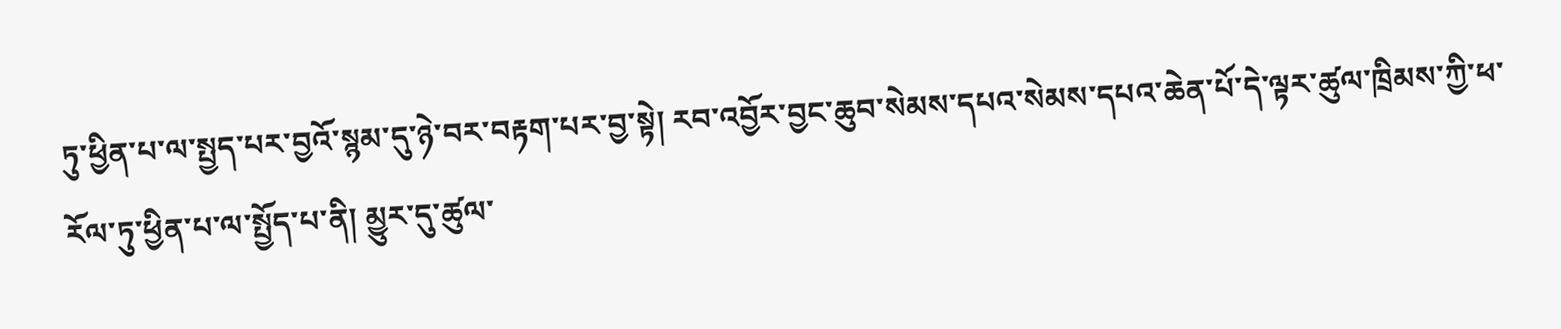ཏུ་ཕྱིན་པ་ལ་སྤྱད་པར་བྱའོ་སྙམ་དུ་ཉེ་བར་བརྟག་པར་བྱ་སྟེ། རབ་འབྱོར་བྱང་ཆུབ་སེམས་དཔའ་སེམས་དཔའ་ཆེན་པོ་དེ་ལྟར་ཚུལ་ཁྲིམས་ཀྱི་ཕ་རོལ་ཏུ་ཕྱིན་པ་ལ་སྤྱོད་པ་ནི། མྱུར་དུ་ཚུལ་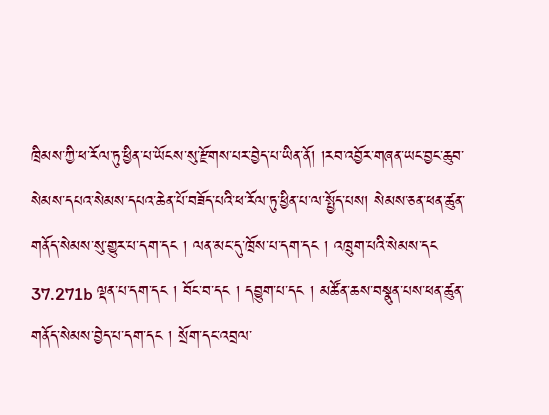ཁྲིམས་ཀྱི་ཕ་རོལ་ཏུ་ཕྱིན་པ་ཡོངས་སུ་རྫོགས་པར་བྱེད་པ་ཡིན་ནོ། །རབ་འབྱོར་གཞན་ཡང་བྱང་ཆུབ་སེམས་དཔའ་སེམས་དཔའ་ཆེན་པོ་བཟོད་པའི་ཕ་རོལ་ཏུ་ཕྱིན་པ་ལ་སྤྱོད་པས། སེམས་ཅན་ཕན་ཚུན་གནོད་སེམས་སུ་གྱུར་པ་དག་དང ། ལན་མང་དུ་ཁྲོས་པ་དག་དང ། འཁྲུག་པའི་སེམས་དང 37.271b ལྡན་པ་དག་དང ། བོང་བ་དང ། དབྱུག་པ་དང ། མཚོན་ཆས་བསྣུན་པས་ཕན་ཚུན་གནོད་སེམས་བྱེད་པ་དག་དང ། སྲོག་དང་འབྲལ་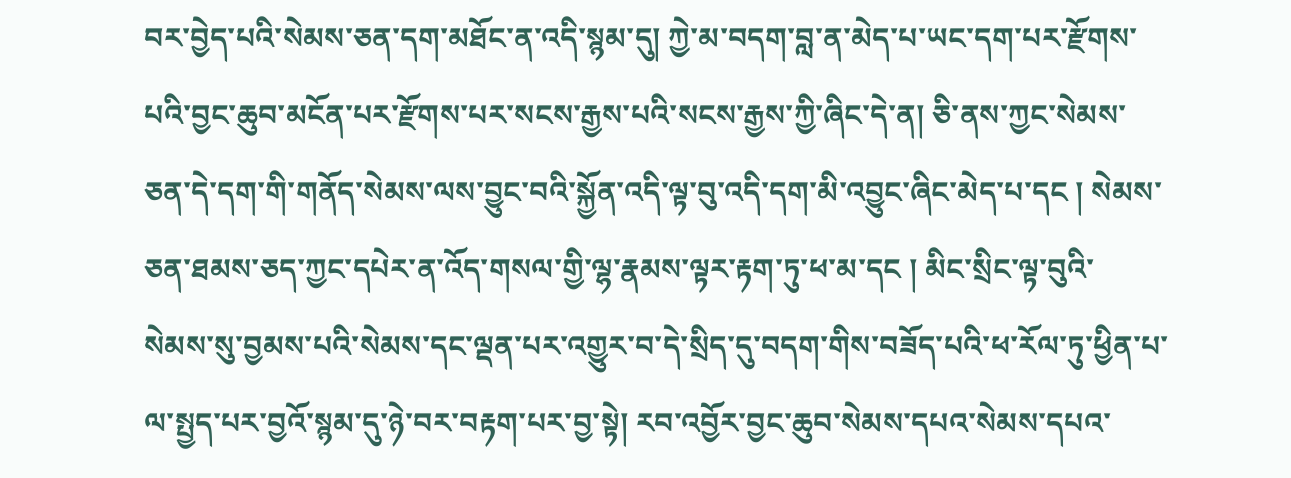བར་བྱེད་པའི་སེམས་ཅན་དག་མཐོང་ན་འདི་སྙམ་དུ། ཀྱེ་མ་བདག་བླ་ན་མེད་པ་ཡང་དག་པར་རྫོགས་པའི་བྱང་ཆུབ་མངོན་པར་རྫོགས་པར་སངས་རྒྱས་པའི་སངས་རྒྱས་ཀྱི་ཞིང་དེ་ན། ཅི་ནས་ཀྱང་སེམས་ཅན་དེ་དག་གི་གནོད་སེམས་ལས་བྱུང་བའི་སྐྱོན་འདི་ལྟ་བུ་འདི་དག་མི་འབྱུང་ཞིང་མེད་པ་དང ། སེམས་ཅན་ཐམས་ཅད་ཀྱང་དཔེར་ན་འོད་གསལ་གྱི་ལྷ་རྣམས་ལྟར་རྟག་ཏུ་ཕ་མ་དང ། མིང་སྲིང་ལྟ་བུའི་སེམས་སུ་བྱམས་པའི་སེམས་དང་ལྡན་པར་འགྱུར་བ་དེ་སྲིད་དུ་བདག་གིས་བཟོད་པའི་ཕ་རོལ་ཏུ་ཕྱིན་པ་ལ་སྤྱད་པར་བྱའོ་སྙམ་དུ་ཉེ་བར་བརྟག་པར་བྱ་སྟེ། རབ་འབྱོར་བྱང་ཆུབ་སེམས་དཔའ་སེམས་དཔའ་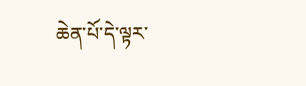ཆེན་པོ་དེ་ལྟར་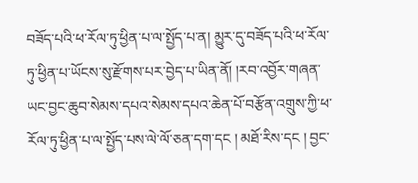བཟོད་པའི་ཕ་རོལ་ཏུ་ཕྱིན་པ་ལ་སྤྱོད་པ་ན། མྱུར་དུ་བཟོད་པའི་ཕ་རོལ་ཏུ་ཕྱིན་པ་ཡོངས་སུ་རྫོགས་པར་བྱེད་པ་ཡིན་ནོ། །རབ་འབྱོར་གཞན་ཡང་བྱང་ཆུབ་སེམས་དཔའ་སེམས་དཔའ་ཆེན་པོ་བརྩོན་འགྲུས་ཀྱི་ཕ་རོལ་ཏུ་ཕྱིན་པ་ལ་སྤྱོད་པས་ལེ་ལོ་ཅན་དག་དང ། མཐོ་རིས་དང ། བྱང་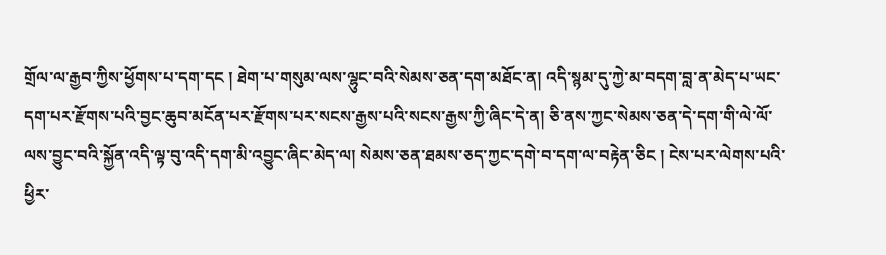གྲོལ་ལ་རྒྱབ་ཀྱིས་ཕྱོགས་པ་དག་དང ། ཐེག་པ་གསུམ་ལས་ལྷུང་བའི་སེམས་ཅན་དག་མཐོང་ན། འདི་སྙམ་དུ་ཀྱེ་མ་བདག་བླ་ན་མེད་པ་ཡང་དག་པར་རྫོགས་པའི་བྱང་ཆུབ་མངོན་པར་རྫོགས་པར་སངས་རྒྱས་པའི་སངས་རྒྱས་ཀྱི་ཞིང་དེ་ན། ཅི་ནས་ཀྱང་སེམས་ཅན་དེ་དག་གི་ལེ་ལོ་ལས་བྱུང་བའི་སྐྱོན་འདི་ལྟ་བུ་འདི་དག་མི་འབྱུང་ཞིང་མེད་ལ། སེམས་ཅན་ཐམས་ཅད་ཀྱང་དགེ་བ་དག་ལ་བརྟེན་ཅིང ། ངེས་པར་ལེགས་པའི་ཕྱིར་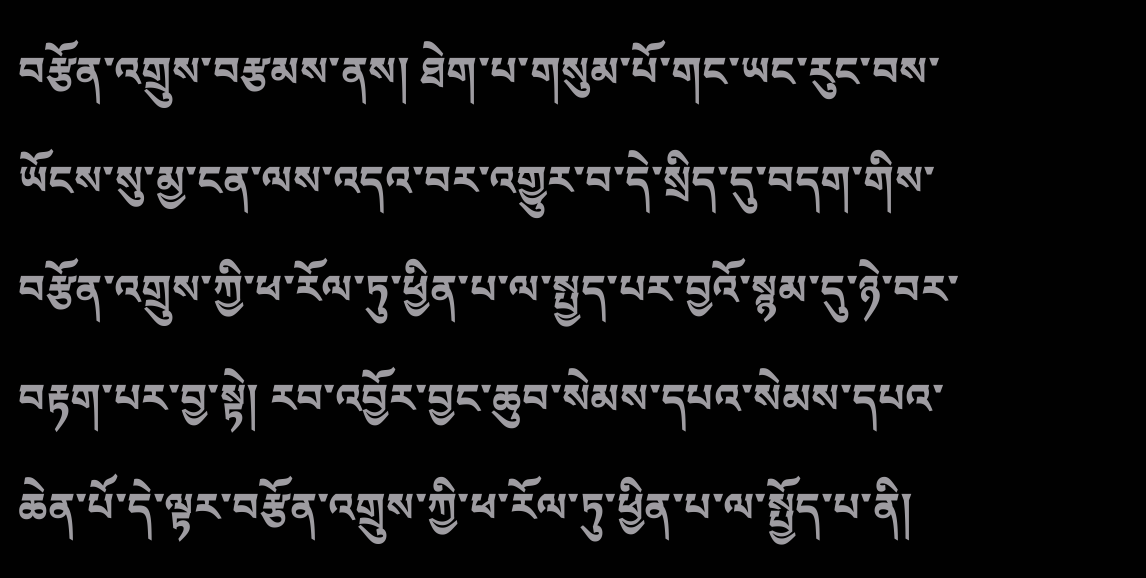བརྩོན་འགྲུས་བརྩམས་ནས། ཐེག་པ་གསུམ་པོ་གང་ཡང་རུང་བས་ཡོངས་སུ་མྱ་ངན་ལས་འདའ་བར་འགྱུར་བ་དེ་སྲིད་དུ་བདག་གིས་བརྩོན་འགྲུས་ཀྱི་ཕ་རོལ་ཏུ་ཕྱིན་པ་ལ་སྤྱད་པར་བྱའོ་སྙམ་དུ་ཉེ་བར་བརྟག་པར་བྱ་སྟེ། རབ་འབྱོར་བྱང་ཆུབ་སེམས་དཔའ་སེམས་དཔའ་ཆེན་པོ་དེ་ལྟར་བརྩོན་འགྲུས་ཀྱི་ཕ་རོལ་ཏུ་ཕྱིན་པ་ལ་སྤྱོད་པ་ནི།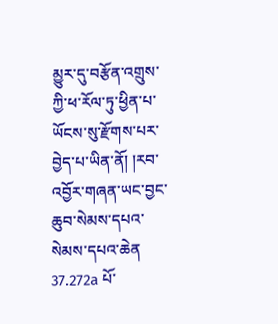མྱུར་དུ་བརྩོན་འགྲུས་ཀྱི་ཕ་རོལ་ཏུ་ཕྱིན་པ་ཡོངས་སུ་རྫོགས་པར་བྱེད་པ་ཡིན་ནོ། །རབ་འབྱོར་གཞན་ཡང་བྱང་ཆུབ་སེམས་དཔའ་སེམས་དཔའ་ཆེན 37.272a པོ་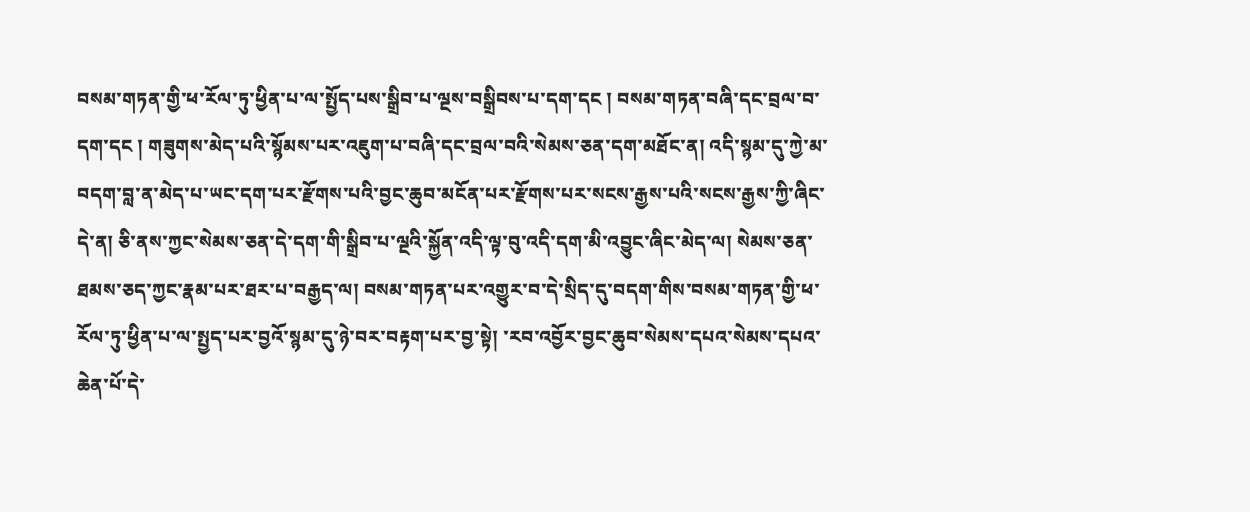བསམ་གཏན་གྱི་ཕ་རོལ་ཏུ་ཕྱིན་པ་ལ་སྤྱོད་པས་སྒྲིབ་པ་ལྔས་བསྒྲིབས་པ་དག་དང ། བསམ་གཏན་བཞི་དང་བྲལ་བ་དག་དང ། གཟུགས་མེད་པའི་སྙོམས་པར་འཇུག་པ་བཞི་དང་བྲལ་བའི་སེམས་ཅན་དག་མཐོང་ན། འདི་སྙམ་དུ་ཀྱེ་མ་བདག་བླ་ན་མེད་པ་ཡང་དག་པར་རྫོགས་པའི་བྱང་ཆུབ་མངོན་པར་རྫོགས་པར་སངས་རྒྱས་པའི་སངས་རྒྱས་ཀྱི་ཞིང་དེ་ན། ཅི་ནས་ཀྱང་སེམས་ཅན་དེ་དག་གི་སྒྲིབ་པ་ལྔའི་སྐྱོན་འདི་ལྟ་བུ་འདི་དག་མི་འབྱུང་ཞིང་མེད་ལ། སེམས་ཅན་ཐམས་ཅད་ཀྱང་རྣམ་པར་ཐར་པ་བརྒྱད་ལ། བསམ་གཏན་པར་འགྱུར་བ་དེ་སྲིད་དུ་བདག་གིས་བསམ་གཏན་གྱི་ཕ་རོལ་ཏུ་ཕྱིན་པ་ལ་སྤྱད་པར་བྱའོ་སྙམ་དུ་ཉེ་བར་བརྟག་པར་བྱ་སྟེ། ་རབ་འབྱོར་བྱང་ཆུབ་སེམས་དཔའ་སེམས་དཔའ་ཆེན་པོ་དེ་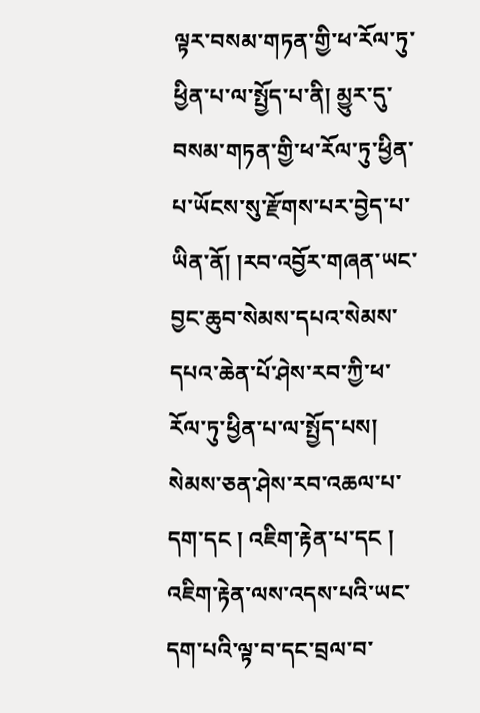ལྟར་བསམ་གཏན་གྱི་ཕ་རོལ་ཏུ་ཕྱིན་པ་ལ་སྤྱོད་པ་ནི། མྱུར་དུ་བསམ་གཏན་གྱི་ཕ་རོལ་ཏུ་ཕྱིན་པ་ཡོངས་སུ་རྫོགས་པར་བྱེད་པ་ཡིན་ནོ། །རབ་འབྱོར་གཞན་ཡང་བྱང་ཆུབ་སེམས་དཔའ་སེམས་དཔའ་ཆེན་པོ་ཤེས་རབ་ཀྱི་ཕ་རོལ་ཏུ་ཕྱིན་པ་ལ་སྤྱོད་པས། སེམས་ཅན་ཤེས་རབ་འཆལ་པ་དག་དང ། འཇིག་རྟེན་པ་དང ། འཇིག་རྟེན་ལས་འདས་པའི་ཡང་དག་པའི་ལྟ་བ་དང་བྲལ་བ་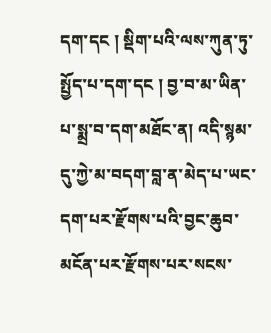དག་དང ། སྡིག་པའི་ལས་ཀུན་ཏུ་སྤྱོད་པ་དག་དང ། བྱ་བ་མ་ཡིན་པ་སྨྲ་བ་དག་མཐོང་ན། འདི་སྙམ་དུ་ཀྱེ་མ་བདག་བླ་ན་མེད་པ་ཡང་དག་པར་རྫོགས་པའི་བྱང་ཆུབ་མངོན་པར་རྫོགས་པར་སངས་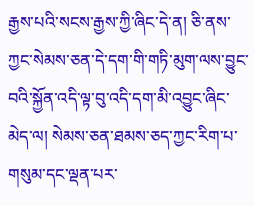རྒྱས་པའི་སངས་རྒྱས་ཀྱི་ཞིང་དེ་ན། ཅི་ནས་ཀྱང་སེམས་ཅན་དེ་དག་གི་གཏི་མུག་ལས་བྱུང་བའི་སྐྱོན་འདི་ལྟ་བུ་འདི་དག་མི་འབྱུང་ཞིང་མེད་ལ། སེམས་ཅན་ཐམས་ཅད་ཀྱང་རིག་པ་གསུམ་དང་ལྡན་པར་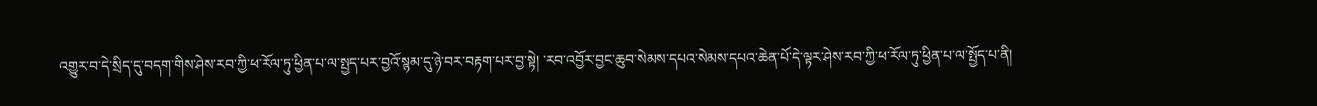འགྱུར་བ་དེ་སྲིད་དུ་བདག་གིས་ཤེས་རབ་ཀྱི་ཕ་རོལ་ཏུ་ཕྱིན་པ་ལ་སྤྱད་པར་བྱའོ་སྙམ་དུ་ཉེ་བར་བརྟག་པར་བྱ་སྟེ། ་རབ་འབྱོར་བྱང་ཆུབ་སེམས་དཔའ་སེམས་དཔའ་ཆེན་པོ་དེ་ལྟར་ཤེས་རབ་ཀྱི་ཕ་རོལ་ཏུ་ཕྱིན་པ་ལ་སྤྱོད་པ་ནི།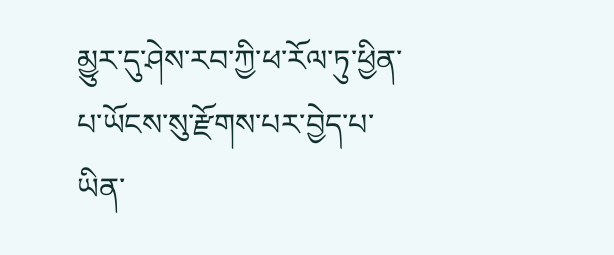མྱུར་དུ་ཤེས་རབ་ཀྱི་ཕ་རོལ་ཏུ་ཕྱིན་པ་ཡོངས་སུ་རྫོགས་པར་བྱེད་པ་ཡིན་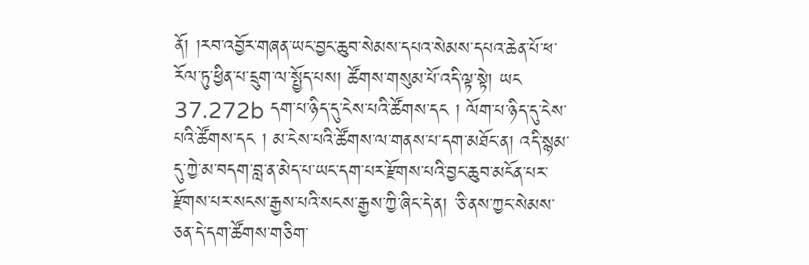ནོ། །རབ་འབྱོར་གཞན་ཡང་བྱང་ཆུབ་སེམས་དཔའ་སེམས་དཔའ་ཆེན་པོ་ཕ་རོལ་ཏུ་ཕྱིན་པ་དྲུག་ལ་སྤྱོད་པས། ཚོགས་གསུམ་པོ་འདི་ལྟ་སྟེ། ཡང 37.272b དག་པ་ཉིད་དུ་ངེས་པའི་ཚོགས་དང ། ལོག་པ་ཉིད་དུ་ངེས་པའི་ཚོགས་དང ། མ་ངེས་པའི་ཚོགས་ལ་གནས་པ་དག་མཐོང་ན། འདི་སྙམ་དུ་ཀྱེ་མ་བདག་བླ་ན་མེད་པ་ཡང་དག་པར་རྫོགས་པའི་བྱང་ཆུབ་མངོན་པར་རྫོགས་པར་སངས་རྒྱས་པའི་སངས་རྒྱས་ཀྱི་ཞིང་དེ་ན། ་ཅི་ནས་ཀྱང་སེམས་ཅན་དེ་དག་ཚོགས་གཅིག་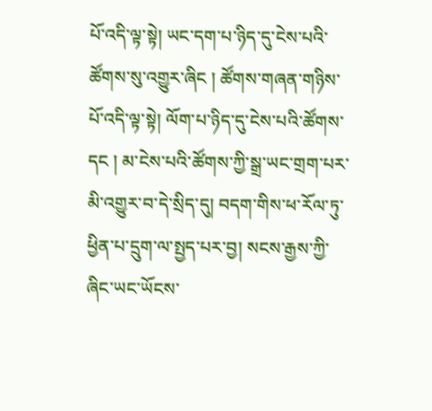པོ་འདི་ལྟ་སྟེ། ཡང་དག་པ་ཉིད་དུ་ངེས་པའི་ཚོགས་སུ་འགྱུར་ཞིང ། ཚོགས་གཞན་གཉིས་པོ་འདི་ལྟ་སྟེ། ལོག་པ་ཉིད་དུ་ངེས་པའི་ཚོགས་དང ། མ་ངེས་པའི་ཚོགས་ཀྱི་སྒྲ་ཡང་གྲག་པར་མི་འགྱུར་བ་དེ་སྲིད་དུ། བདག་གིས་ཕ་རོལ་ཏུ་ཕྱིན་པ་དྲུག་ལ་སྤྱད་པར་བྱ། སངས་རྒྱས་ཀྱི་ཞིང་ཡང་ཡོངས་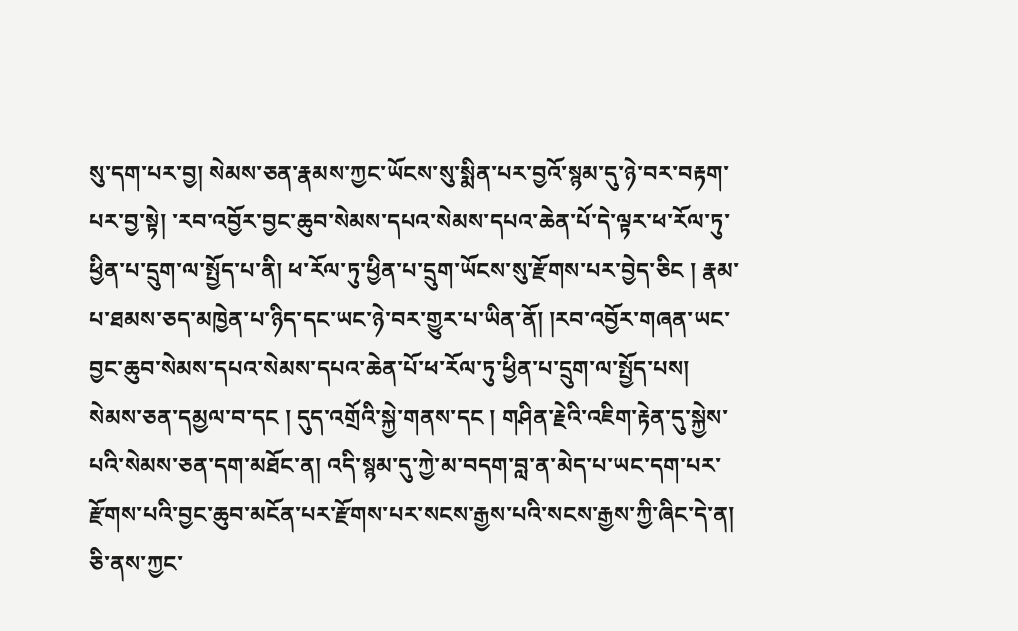སུ་དག་པར་བྱ། སེམས་ཅན་རྣམས་ཀྱང་ཡོངས་སུ་སྨིན་པར་བྱའོ་སྙམ་དུ་ཉེ་བར་བརྟག་པར་བྱ་སྟེ། ་རབ་འབྱོར་བྱང་ཆུབ་སེམས་དཔའ་སེམས་དཔའ་ཆེན་པོ་དེ་ལྟར་ཕ་རོལ་ཏུ་ཕྱིན་པ་དྲུག་ལ་སྤྱོད་པ་ནི། ཕ་རོལ་ཏུ་ཕྱིན་པ་དྲུག་ཡོངས་སུ་རྫོགས་པར་བྱེད་ཅིང ། རྣམ་པ་ཐམས་ཅད་མཁྱེན་པ་ཉིད་དང་ཡང་ཉེ་བར་གྱུར་པ་ཡིན་ནོ། །རབ་འབྱོར་གཞན་ཡང་བྱང་ཆུབ་སེམས་དཔའ་སེམས་དཔའ་ཆེན་པོ་ཕ་རོལ་ཏུ་ཕྱིན་པ་དྲུག་ལ་སྤྱོད་པས། སེམས་ཅན་དམྱལ་བ་དང ། དུད་འགྲོའི་སྐྱེ་གནས་དང ། གཤིན་རྗེའི་འཇིག་རྟེན་དུ་སྐྱེས་པའི་སེམས་ཅན་དག་མཐོང་ན། འདི་སྙམ་དུ་ཀྱེ་མ་བདག་བླ་ན་མེད་པ་ཡང་དག་པར་རྫོགས་པའི་བྱང་ཆུབ་མངོན་པར་རྫོགས་པར་སངས་རྒྱས་པའི་སངས་རྒྱས་ཀྱི་ཞིང་དེ་ན། ཅི་ནས་ཀྱང་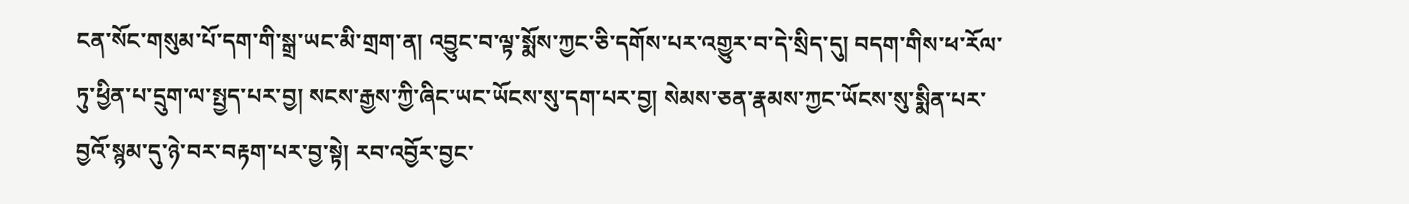ངན་སོང་གསུམ་པོ་དག་གི་སྒྲ་ཡང་མི་གྲག་ན། འབྱུང་བ་ལྟ་སྨོས་ཀྱང་ཅི་དགོས་པར་འགྱུར་བ་དེ་སྲིད་དུ། བདག་གིས་ཕ་རོལ་ཏུ་ཕྱིན་པ་དྲུག་ལ་སྤྱད་པར་བྱ། སངས་རྒྱས་ཀྱི་ཞིང་ཡང་ཡོངས་སུ་དག་པར་བྱ། སེམས་ཅན་རྣམས་ཀྱང་ཡོངས་སུ་སྨིན་པར་བྱའོ་སྙམ་དུ་ཉེ་བར་བརྟག་པར་བྱ་སྟེ། རབ་འབྱོར་བྱང་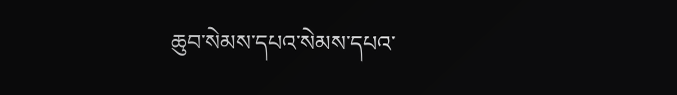ཆུབ་སེམས་དཔའ་སེམས་དཔའ་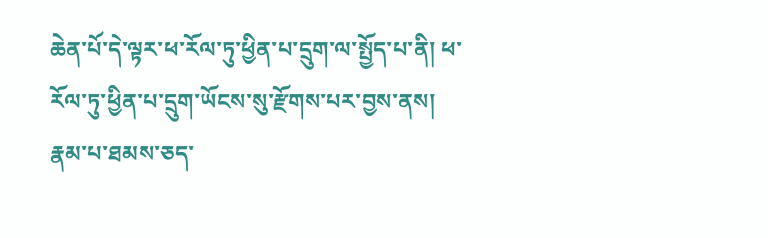ཆེན་པོ་དེ་ལྟར་ཕ་རོལ་ཏུ་ཕྱིན་པ་དྲུག་ལ་སྤྱོད་པ་ནི། ཕ་རོལ་ཏུ་ཕྱིན་པ་དྲུག་ཡོངས་སུ་རྫོགས་པར་བྱས་ནས། རྣམ་པ་ཐམས་ཅད་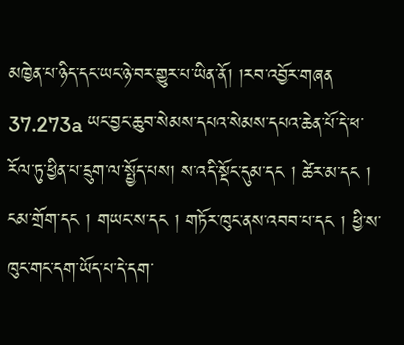མཁྱེན་པ་ཉིད་དང་ཡང་ཉེ་བར་གྱུར་པ་ཡིན་ནོ། །རབ་འབྱོར་གཞན 37.273a ཡང་བྱང་ཆུབ་སེམས་དཔའ་སེམས་དཔའ་ཆེན་པོ་དེ་ཕ་རོལ་ཏུ་ཕྱིན་པ་དྲུག་ལ་སྤྱོད་པས། ས་འདི་སྡོང་དུམ་དང ། ཚེར་མ་དང ། ངམ་གྲོག་དང ། གཡང་ས་དང ། གཏོར་ཁུང་ནས་འབབ་པ་དང ། ཕྱི་ས་ཁུང་གང་དག་ཡོད་པ་དེ་དག་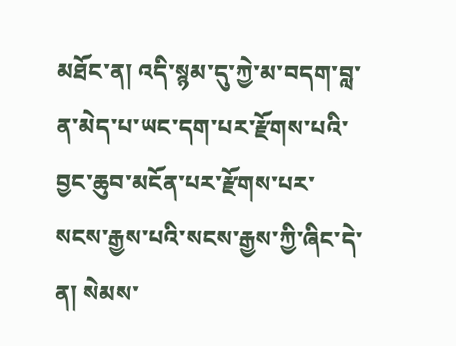མཐོང་ན། འདི་སྙམ་དུ་ཀྱེ་མ་བདག་བླ་ན་མེད་པ་ཡང་དག་པར་རྫོགས་པའི་བྱང་ཆུབ་མངོན་པར་རྫོགས་པར་སངས་རྒྱས་པའི་སངས་རྒྱས་ཀྱི་ཞིང་དེ་ན། སེམས་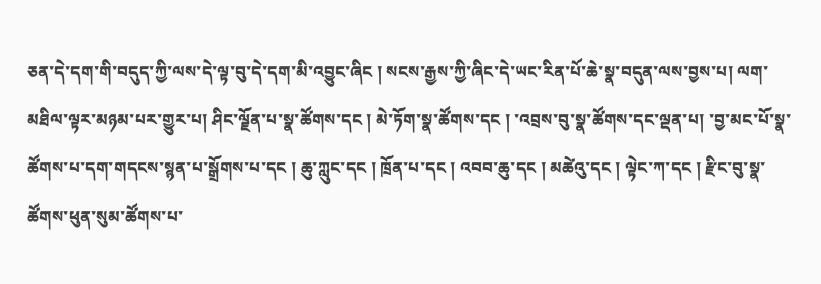ཅན་དེ་དག་གི་བདུད་ཀྱི་ལས་དེ་ལྟ་བུ་དེ་དག་མི་འབྱུང་ཞིང ། སངས་རྒྱས་ཀྱི་ཞིང་དེ་ཡང་རིན་པོ་ཆེ་སྣ་བདུན་ལས་བྱས་པ། ལག་མཐིལ་ལྟར་མཉམ་པར་གྱུར་པ། ཤིང་ལྗོན་པ་སྣ་ཚོགས་དང ། མེ་ཏོག་སྣ་ཚོགས་དང ། ་འབྲས་བུ་སྣ་ཚོགས་དང་ལྡན་པ། ་བྱ་མང་པོ་སྣ་ཚོགས་པ་དག་གདངས་སྙན་པ་སྒྲོགས་པ་དང ། ཆུ་ཀླུང་དང ། ཁྲོན་པ་དང ། འབབ་ཆུ་དང ། མཚེའུ་དང ། ལྟེང་ཀ་དང ། རྫིང་བུ་སྣ་ཚོགས་ཕུན་སུམ་ཚོགས་པ་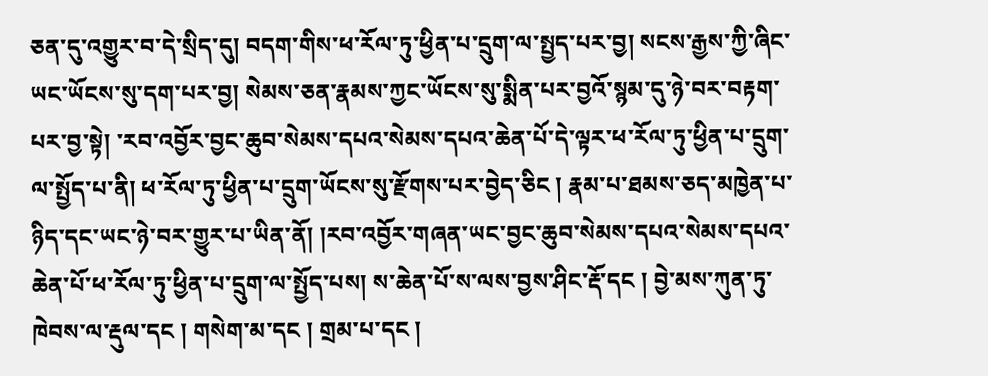ཅན་དུ་འགྱུར་བ་དེ་སྲིད་དུ། བདག་གིས་ཕ་རོལ་ཏུ་ཕྱིན་པ་དྲུག་ལ་སྤྱད་པར་བྱ། སངས་རྒྱས་ཀྱི་ཞིང་ཡང་ཡོངས་སུ་དག་པར་བྱ། སེམས་ཅན་རྣམས་ཀྱང་ཡོངས་སུ་སྨིན་པར་བྱའོ་སྙམ་དུ་ཉེ་བར་བརྟག་པར་བྱ་སྟེ། ་རབ་འབྱོར་བྱང་ཆུབ་སེམས་དཔའ་སེམས་དཔའ་ཆེན་པོ་དེ་ལྟར་ཕ་རོལ་ཏུ་ཕྱིན་པ་དྲུག་ལ་སྤྱོད་པ་ནི། ཕ་རོལ་ཏུ་ཕྱིན་པ་དྲུག་ཡོངས་སུ་རྫོགས་པར་བྱེད་ཅིང ། རྣམ་པ་ཐམས་ཅད་མཁྱེན་པ་ཉིད་དང་ཡང་ཉེ་བར་གྱུར་པ་ཡིན་ནོ། །རབ་འབྱོར་གཞན་ཡང་བྱང་ཆུབ་སེམས་དཔའ་སེམས་དཔའ་ཆེན་པོ་ཕ་རོལ་ཏུ་ཕྱིན་པ་དྲུག་ལ་སྤྱོད་པས། ས་ཆེན་པོ་ས་ལས་བྱས་ཤིང་རྡོ་དང ། བྱེ་མས་ཀུན་ཏུ་ཁེབས་ལ་རྡུལ་དང ། གསེག་མ་དང ། གྲམ་པ་དང །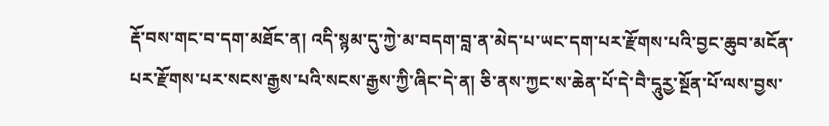རྡོ་བས་གང་བ་དག་མཐོང་ན། འདི་སྙམ་དུ་ཀྱེ་མ་བདག་བླ་ན་མེད་པ་ཡང་དག་པར་རྫོགས་པའི་བྱང་ཆུབ་མངོན་པར་རྫོགས་པར་སངས་རྒྱས་པའི་སངས་རྒྱས་ཀྱི་ཞིང་དེ་ན། ཅི་ནས་ཀྱང་ས་ཆེན་པོ་དེ་བཻ་དཱུརྱ་སྔོན་པོ་ལས་བྱས་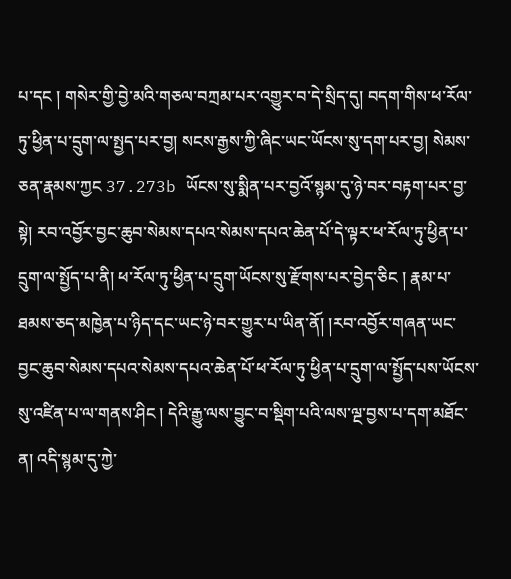པ་དང ། གསེར་གྱི་བྱེ་མའི་གཅལ་བཀྲམ་པར་འགྱུར་བ་དེ་སྲིད་དུ། བདག་གིས་ཕ་རོལ་ཏུ་ཕྱིན་པ་དྲུག་ལ་སྤྱད་པར་བྱ། སངས་རྒྱས་ཀྱི་ཞིང་ཡང་ཡོངས་སུ་དག་པར་བྱ། སེམས་ཅན་རྣམས་ཀྱང 37.273b ཡོངས་སུ་སྨིན་པར་བྱའོ་སྙམ་དུ་ཉེ་བར་བརྟག་པར་བྱ་སྟེ། རབ་འབྱོར་བྱང་ཆུབ་སེམས་དཔའ་སེམས་དཔའ་ཆེན་པོ་དེ་ལྟར་ཕ་རོལ་ཏུ་ཕྱིན་པ་དྲུག་ལ་སྤྱོད་པ་ནི། ཕ་རོལ་ཏུ་ཕྱིན་པ་དྲུག་ཡོངས་སུ་རྫོགས་པར་བྱེད་ཅིང ། རྣམ་པ་ཐམས་ཅད་མཁྱེན་པ་ཉིད་དང་ཡང་ཉེ་བར་གྱུར་པ་ཡིན་ནོ། །རབ་འབྱོར་གཞན་ཡང་བྱང་ཆུབ་སེམས་དཔའ་སེམས་དཔའ་ཆེན་པོ་ཕ་རོལ་ཏུ་ཕྱིན་པ་དྲུག་ལ་སྤྱོད་པས་ཡོངས་སུ་འཛིན་པ་ལ་གནས་ཤིང ། དེའི་རྒྱུ་ལས་བྱུང་བ་སྡིག་པའི་ལས་ལྔ་བྱས་པ་དག་མཐོང་ན། འདི་སྙམ་དུ་ཀྱེ་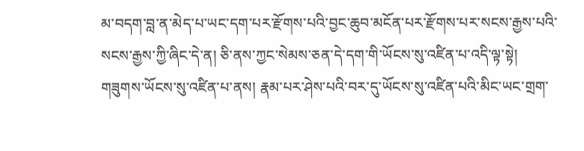མ་བདག་བླ་ན་མེད་པ་ཡང་དག་པར་རྫོགས་པའི་བྱང་ཆུབ་མངོན་པར་རྫོགས་པར་སངས་རྒྱས་པའི་སངས་རྒྱས་ཀྱི་ཞིང་དེ་ན། ཅི་ནས་ཀྱང་སེམས་ཅན་དེ་དག་གི་ཡོངས་སུ་འཛིན་པ་འདི་ལྟ་སྟེ། གཟུགས་ཡོངས་སུ་འཛིན་པ་ནས། རྣམ་པར་ཤེས་པའི་བར་དུ་ཡོངས་སུ་འཛིན་པའི་མིང་ཡང་གྲག་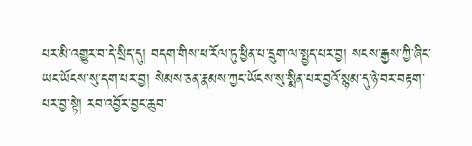པར་མི་འགྱུར་བ་དེ་སྲིད་དུ། བདག་གིས་ཕ་རོལ་ཏུ་ཕྱིན་པ་དྲུག་ལ་སྤྱད་པར་བྱ། སངས་རྒྱས་ཀྱི་ཞིང་ཡང་ཡོངས་སུ་དག་པར་བྱ། སེམས་ཅན་རྣམས་ཀྱང་ཡོངས་སུ་སྨིན་པར་བྱའོ་སྙམ་དུ་ཉེ་བར་བརྟག་པར་བྱ་སྟེ། རབ་འབྱོར་བྱང་ཆུབ་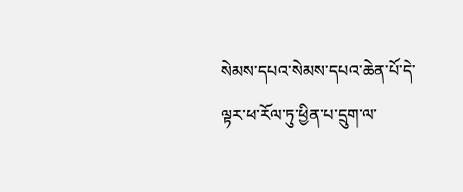སེམས་དཔའ་སེམས་དཔའ་ཆེན་པོ་དེ་ལྟར་ཕ་རོལ་ཏུ་ཕྱིན་པ་དྲུག་ལ་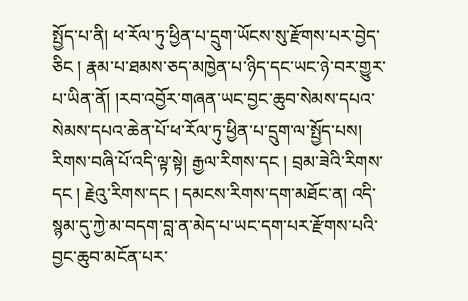སྤྱོད་པ་ནི། ཕ་རོལ་ཏུ་ཕྱིན་པ་དྲུག་ཡོངས་སུ་རྫོགས་པར་བྱེད་ཅིང ། རྣམ་པ་ཐམས་ཅད་མཁྱེན་པ་ཉིད་དང་ཡང་ཉེ་བར་གྱུར་པ་ཡིན་ནོ། །རབ་འབྱོར་གཞན་ཡང་བྱང་ཆུབ་སེམས་དཔའ་སེམས་དཔའ་ཆེན་པོ་ཕ་རོལ་ཏུ་ཕྱིན་པ་དྲུག་ལ་སྤྱོད་པས། རིགས་བཞི་པོ་འདི་ལྟ་སྟེ། རྒྱལ་རིགས་དང ། བྲམ་ཟེའི་རིགས་དང ། རྗེའུ་རིགས་དང ། དམངས་རིགས་དག་མཐོང་ན། འདི་སྙམ་དུ་ཀྱེ་མ་བདག་བླ་ན་མེད་པ་ཡང་དག་པར་རྫོགས་པའི་བྱང་ཆུབ་མངོན་པར་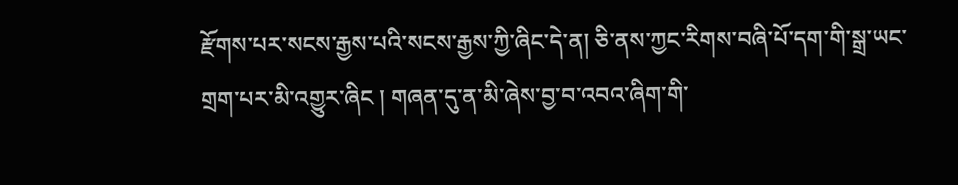རྫོགས་པར་སངས་རྒྱས་པའི་སངས་རྒྱས་ཀྱི་ཞིང་དེ་ན། ཅི་ནས་ཀྱང་རིགས་བཞི་པོ་དག་གི་སྒྲ་ཡང་གྲག་པར་མི་འགྱུར་ཞིང ། གཞན་དུ་ན་མི་ཞེས་བྱ་བ་འབའ་ཞིག་གི་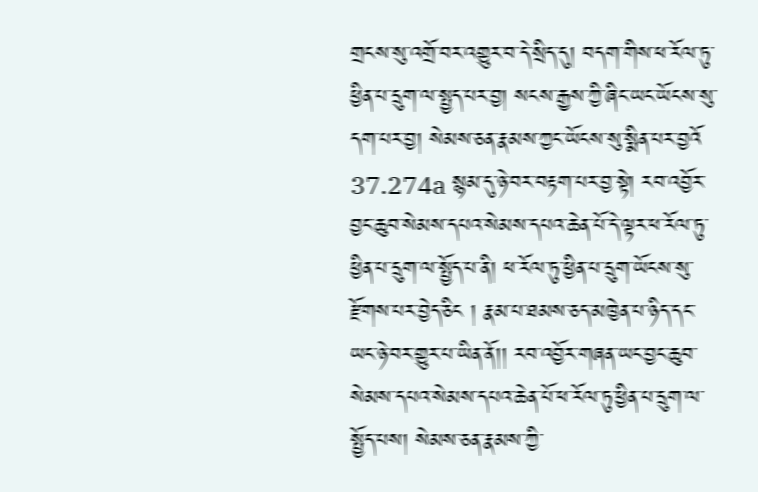གྲངས་སུ་འགྲོ་བར་འགྱུར་བ་དེ་སྲིད་དུ། བདག་གིས་ཕ་རོལ་ཏུ་ཕྱིན་པ་དྲུག་ལ་སྤྱད་པར་བྱ། སངས་རྒྱས་ཀྱི་ཞིང་ཡང་ཡོངས་སུ་དག་པར་བྱ། སེམས་ཅན་རྣམས་ཀྱང་ཡོངས་སུ་སྨིན་པར་བྱའོ 37.274a སྙམ་དུ་ཉེ་བར་བརྟག་པར་བྱ་སྟེ། རབ་འབྱོར་བྱང་ཆུབ་སེམས་དཔའ་སེམས་དཔའ་ཆེན་པོ་དེ་ལྟར་ཕ་རོལ་ཏུ་ཕྱིན་པ་དྲུག་ལ་སྤྱོད་པ་ནི། ཕ་རོལ་ཏུ་ཕྱིན་པ་དྲུག་ཡོངས་སུ་རྫོགས་པར་བྱེད་ཅིང ། རྣམ་པ་ཐམས་ཅད་མཁྱེན་པ་ཉིད་དང་ཡང་ཉེ་བར་གྱུར་པ་ཡིན་ནོ།། རབ་འབྱོར་གཞན་ཡང་བྱང་ཆུབ་སེམས་དཔའ་སེམས་དཔའ་ཆེན་པོ་ཕ་རོལ་ཏུ་ཕྱིན་པ་དྲུག་ལ་སྤྱོད་པས། སེམས་ཅན་རྣམས་ཀྱི་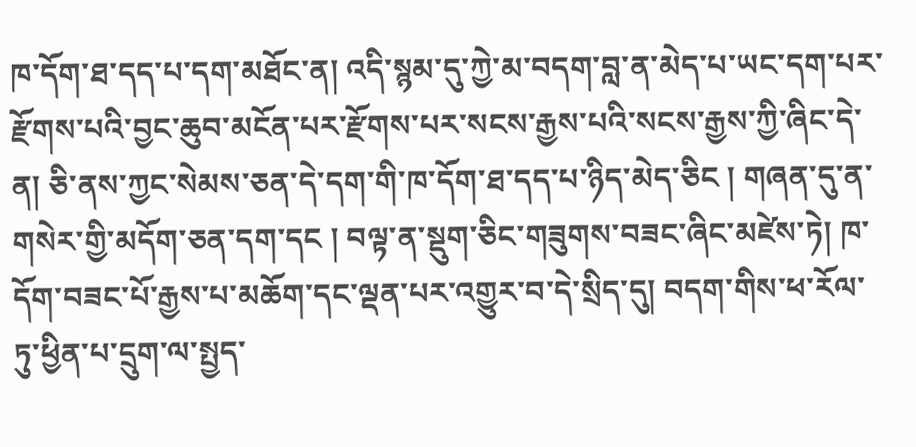ཁ་དོག་ཐ་དད་པ་དག་མཐོང་ན། འདི་སྙམ་དུ་ཀྱེ་མ་བདག་བླ་ན་མེད་པ་ཡང་དག་པར་རྫོགས་པའི་བྱང་ཆུབ་མངོན་པར་རྫོགས་པར་སངས་རྒྱས་པའི་སངས་རྒྱས་ཀྱི་ཞིང་དེ་ན། ཅི་ནས་ཀྱང་སེམས་ཅན་དེ་དག་གི་ཁ་དོག་ཐ་དད་པ་ཉིད་མེད་ཅིང ། གཞན་དུ་ན་གསེར་གྱི་མདོག་ཅན་དག་དང ། བལྟ་ན་སྡུག་ཅིང་གཟུགས་བཟང་ཞིང་མཛེས་ཏེ། ཁ་དོག་བཟང་པོ་རྒྱས་པ་མཆོག་དང་ལྡན་པར་འགྱུར་བ་དེ་སྲིད་དུ། བདག་གིས་ཕ་རོལ་ཏུ་ཕྱིན་པ་དྲུག་ལ་སྤྱད་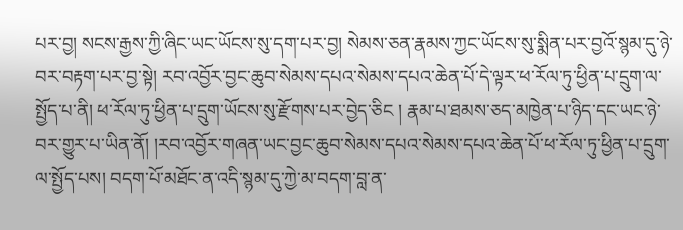པར་བྱ། སངས་རྒྱས་ཀྱི་ཞིང་ཡང་ཡོངས་སུ་དག་པར་བྱ། སེམས་ཅན་རྣམས་ཀྱང་ཡོངས་སུ་སྨིན་པར་བྱའོ་སྙམ་དུ་ཉེ་བར་བརྟག་པར་བྱ་སྟེ། རབ་འབྱོར་བྱང་ཆུབ་སེམས་དཔའ་སེམས་དཔའ་ཆེན་པོ་དེ་ལྟར་ཕ་རོལ་ཏུ་ཕྱིན་པ་དྲུག་ལ་སྤྱོད་པ་ནི། ཕ་རོལ་ཏུ་ཕྱིན་པ་དྲུག་ཡོངས་སུ་རྫོགས་པར་བྱེད་ཅིང ། རྣམ་པ་ཐམས་ཅད་མཁྱེན་པ་ཉིད་དང་ཡང་ཉེ་བར་གྱུར་པ་ཡིན་ནོ། །རབ་འབྱོར་གཞན་ཡང་བྱང་ཆུབ་སེམས་དཔའ་སེམས་དཔའ་ཆེན་པོ་ཕ་རོལ་ཏུ་ཕྱིན་པ་དྲུག་ལ་སྤྱོད་པས། བདག་པོ་མཐོང་ན་འདི་སྙམ་དུ་ཀྱེ་མ་བདག་བླ་ན་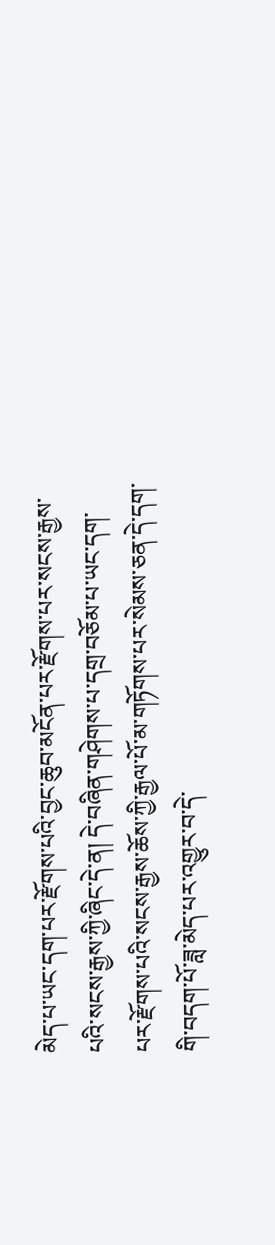མེད་པ་ཡང་དག་པར་རྫོགས་པའི་བྱང་ཆུབ་མངོན་པར་རྫོགས་པར་སངས་རྒྱས་པའི་སངས་རྒྱས་ཀྱི་ཞིང་དེ་ན། དེ་བཞིན་གཤེགས་པ་དགྲ་བཅོམ་པ་ཡང་དག་པར་རྫོགས་པའི་སངས་རྒྱས་ཆོས་ཀྱི་རྒྱལ་པོ་མ་གཏོགས་པར་སེམས་ཅན་དེ་དག་གི་བདག་པོ་ཟླ་མེད་པར་འགྱུར་བ་དེ་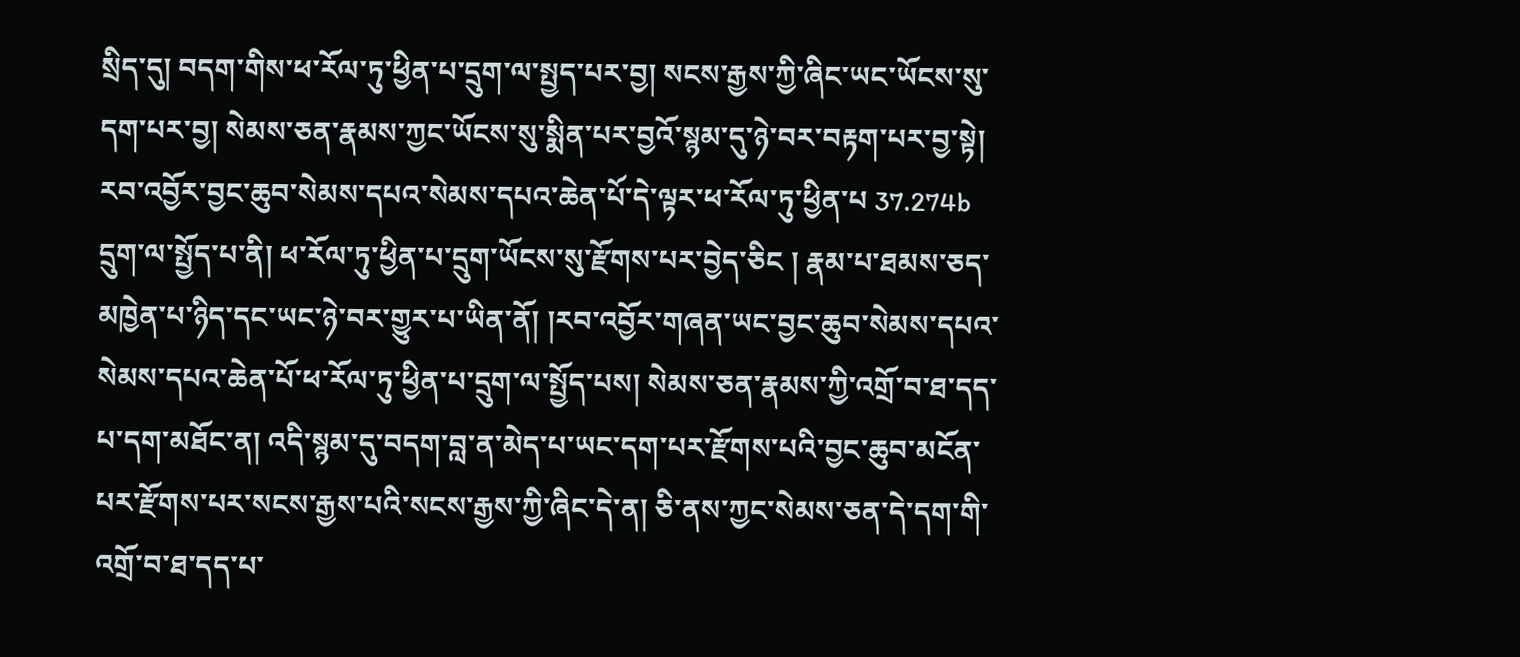སྲིད་དུ། བདག་གིས་ཕ་རོལ་ཏུ་ཕྱིན་པ་དྲུག་ལ་སྤྱད་པར་བྱ། སངས་རྒྱས་ཀྱི་ཞིང་ཡང་ཡོངས་སུ་དག་པར་བྱ། སེམས་ཅན་རྣམས་ཀྱང་ཡོངས་སུ་སྨིན་པར་བྱའོ་སྙམ་དུ་ཉེ་བར་བརྟག་པར་བྱ་སྟེ། རབ་འབྱོར་བྱང་ཆུབ་སེམས་དཔའ་སེམས་དཔའ་ཆེན་པོ་དེ་ལྟར་ཕ་རོལ་ཏུ་ཕྱིན་པ 37.274b དྲུག་ལ་སྤྱོད་པ་ནི། ཕ་རོལ་ཏུ་ཕྱིན་པ་དྲུག་ཡོངས་སུ་རྫོགས་པར་བྱེད་ཅིང ། རྣམ་པ་ཐམས་ཅད་མཁྱེན་པ་ཉིད་དང་ཡང་ཉེ་བར་གྱུར་པ་ཡིན་ནོ། །རབ་འབྱོར་གཞན་ཡང་བྱང་ཆུབ་སེམས་དཔའ་སེམས་དཔའ་ཆེན་པོ་ཕ་རོལ་ཏུ་ཕྱིན་པ་དྲུག་ལ་སྤྱོད་པས། སེམས་ཅན་རྣམས་ཀྱི་འགྲོ་བ་ཐ་དད་པ་དག་མཐོང་ན། འདི་སྙམ་དུ་བདག་བླ་ན་མེད་པ་ཡང་དག་པར་རྫོགས་པའི་བྱང་ཆུབ་མངོན་པར་རྫོགས་པར་སངས་རྒྱས་པའི་སངས་རྒྱས་ཀྱི་ཞིང་དེ་ན། ཅི་ནས་ཀྱང་སེམས་ཅན་དེ་དག་གི་འགྲོ་བ་ཐ་དད་པ་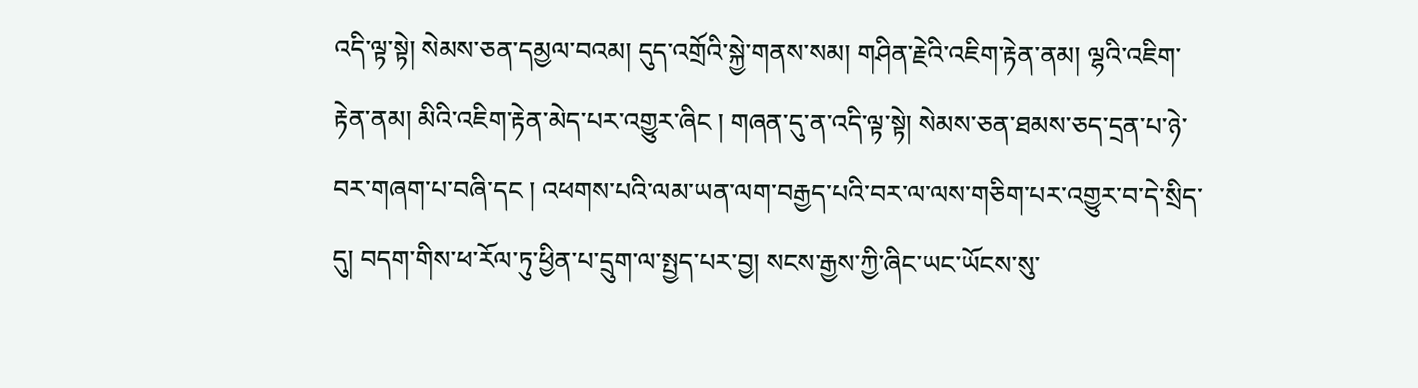འདི་ལྟ་སྟེ། སེམས་ཅན་དམྱལ་བའམ། དུད་འགྲོའི་སྐྱེ་གནས་སམ། གཤིན་རྗེའི་འཇིག་རྟེན་ནམ། ལྷའི་འཇིག་རྟེན་ནམ། མིའི་འཇིག་རྟེན་མེད་པར་འགྱུར་ཞིང ། གཞན་དུ་ན་འདི་ལྟ་སྟེ། སེམས་ཅན་ཐམས་ཅད་དྲན་པ་ཉེ་བར་གཞག་པ་བཞི་དང ། འཕགས་པའི་ལམ་ཡན་ལག་བརྒྱད་པའི་བར་ལ་ལས་གཅིག་པར་འགྱུར་བ་དེ་སྲིད་དུ། བདག་གིས་ཕ་རོལ་ཏུ་ཕྱིན་པ་དྲུག་ལ་སྤྱད་པར་བྱ། སངས་རྒྱས་ཀྱི་ཞིང་ཡང་ཡོངས་སུ་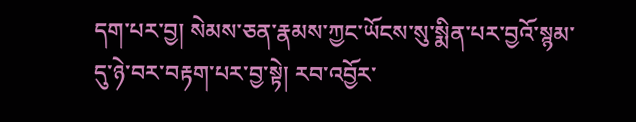དག་པར་བྱ། སེམས་ཅན་རྣམས་ཀྱང་ཡོངས་སུ་སྨིན་པར་བྱའོ་སྙམ་དུ་ཉེ་བར་བརྟག་པར་བྱ་སྟེ། རབ་འབྱོར་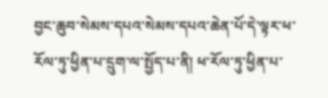བྱང་ཆུབ་སེམས་དཔའ་སེམས་དཔའ་ཆེན་པོ་དེ་ལྟར་ཕ་རོལ་ཏུ་ཕྱིན་པ་དྲུག་ལ་སྤྱོད་པ་ནི། ཕ་རོལ་ཏུ་ཕྱིན་པ་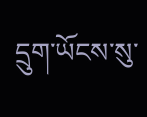དྲུག་ཡོངས་སུ་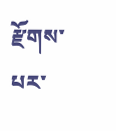རྫོགས་པར་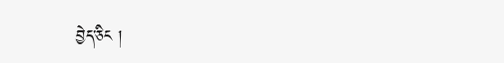བྱེད་ཅིང །